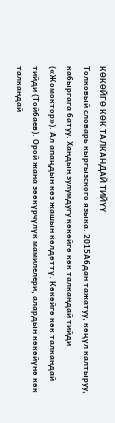КӨКӨЙГӨ КӨК ТАЛКАНДАЙ ТИЙҮҮ
Толковый словарь кыргызского языка. 2015Абдан тажатуу, көңүл калтыруу, кабыргага батуу. Хандын зулумдугу көкөйгө көк талкандай тийди («Жомоктор»). Ал апаңдын көз жашын көлдөттү. Көкөйгө көк талкандай тийди (Тойбаев). Орой жана зөөкүрчүлүк мамилелери, алардын көкөйүнө көк талкандай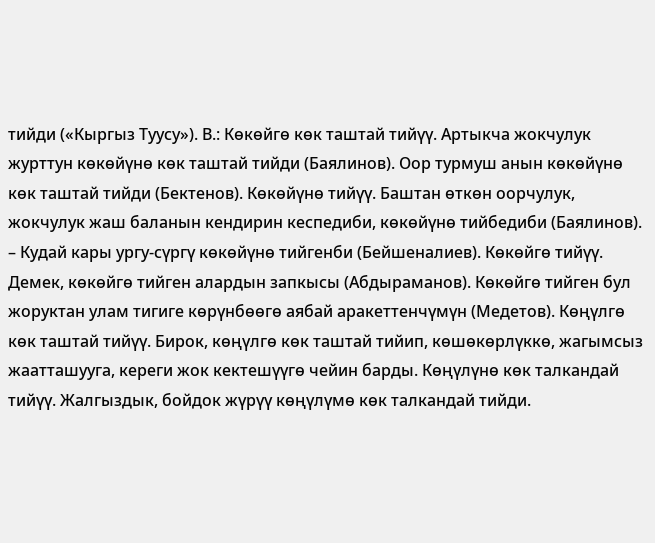тийди («Кыргыз Туусу»). В.: Көкөйгө көк таштай тийүү. Артыкча жокчулук журттун көкөйүнө көк таштай тийди (Баялинов). Оор турмуш анын көкөйүнө көк таштай тийди (Бектенов). Көкөйүнө тийүү. Баштан өткөн оорчулук, жокчулук жаш баланын кендирин кеспедиби, көкөйүнө тийбедиби (Баялинов). – Кудай кары ургу-сүргү көкөйүнө тийгенби (Бейшеналиев). Көкөйгө тийүү. Демек, көкөйгө тийген алардын запкысы (Абдыраманов). Көкөйгө тийген бул жоруктан улам тигиге көрүнбөөгө аябай аракеттенчүмүн (Медетов). Көңүлгө көк таштай тийүү. Бирок, көңүлгө көк таштай тийип, көшөкөрлүккө, жагымсыз жаатташууга, кереги жок кектешүүгө чейин барды. Көңүлүнө көк талкандай тийүү. Жалгыздык, бойдок жүрүү көңүлүмө көк талкандай тийди.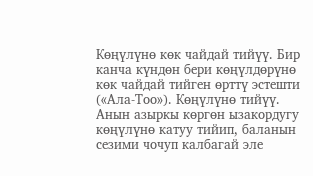Көңүлүнө көк чайдай тийүү. Бир канча күндөн бери көңүлдөрүнө көк чайдай тийген өрттү эстешти («Ала-Тоо»). Көңүлүнө тийүү. Анын азыркы көргөн ызакордугу көңүлүнө катуу тийип, баланын сезими чочуп калбагай эле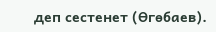деп сестенет (Өгөбаев).